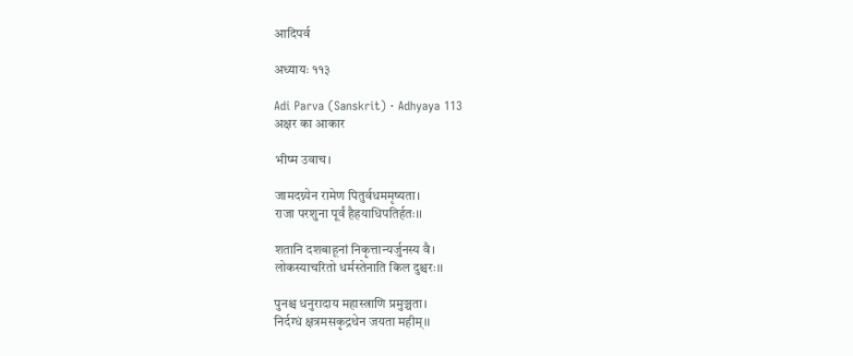आदिपर्व

अध्यायः ११३

Adi Parva (Sanskrit) · Adhyaya 113
अक्षर का आकार

भीष्म उवाच।

जामदग्न्येन रामेण पितुर्वधममृष्यता।
राजा परशुना पूर्वं हैहयाधिपतिर्हतः।।

शतानि दशबाहूनां निकृत्तान्यर्जुनस्य वै।
लोकस्याचरितो धर्मस्तेनाति किल दुश्चरः।।

पुनश्च धनुरादाय महास्त्राणि प्रमुञ्चता।
निर्दग्धं क्षत्रमसकृद्रथेन जयता महीम्।।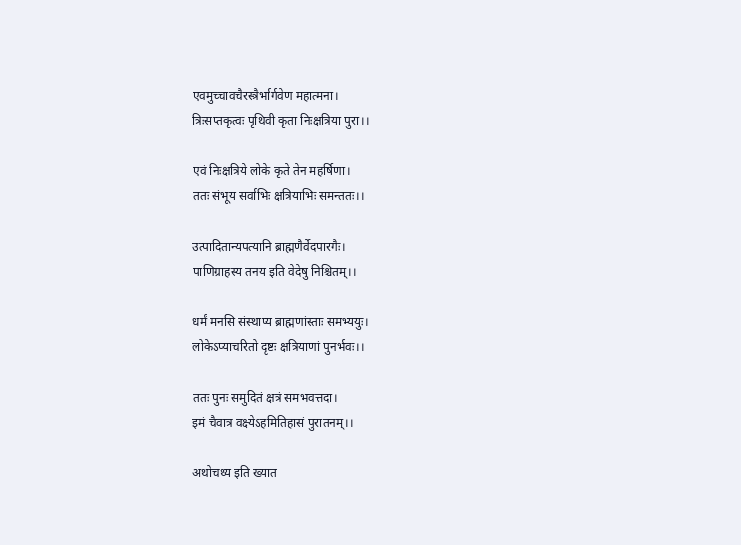एवमुच्चावचैरस्त्रैर्भार्गवेण महात्मना।
त्रिःसप्तकृत्वः पृथिवी कृता निःक्षत्रिया पुरा।।

एवं निःक्षत्रिये लोके कृते तेन महर्षिणा।
ततः संभूय सर्वाभिः क्षत्रियाभिः समन्ततः।।

उत्पादितान्यपत्यानि ब्राह्मणैर्वेदपारगैः।
पाणिग्राहस्य तनय इति वेदेषु निश्चितम्।।

धर्मं मनसि संस्थाप्य ब्राह्मणांस्ताः समभ्ययुः।
लोकेऽप्याचरितो दृष्टः क्षत्रियाणां पुनर्भवः।।

ततः पुनः समुदितं क्षत्रं समभवत्तदा।
इमं चैवात्र वक्ष्येऽहमितिहासं पुरातनम्।।

अथोचथ्य इति ख्यात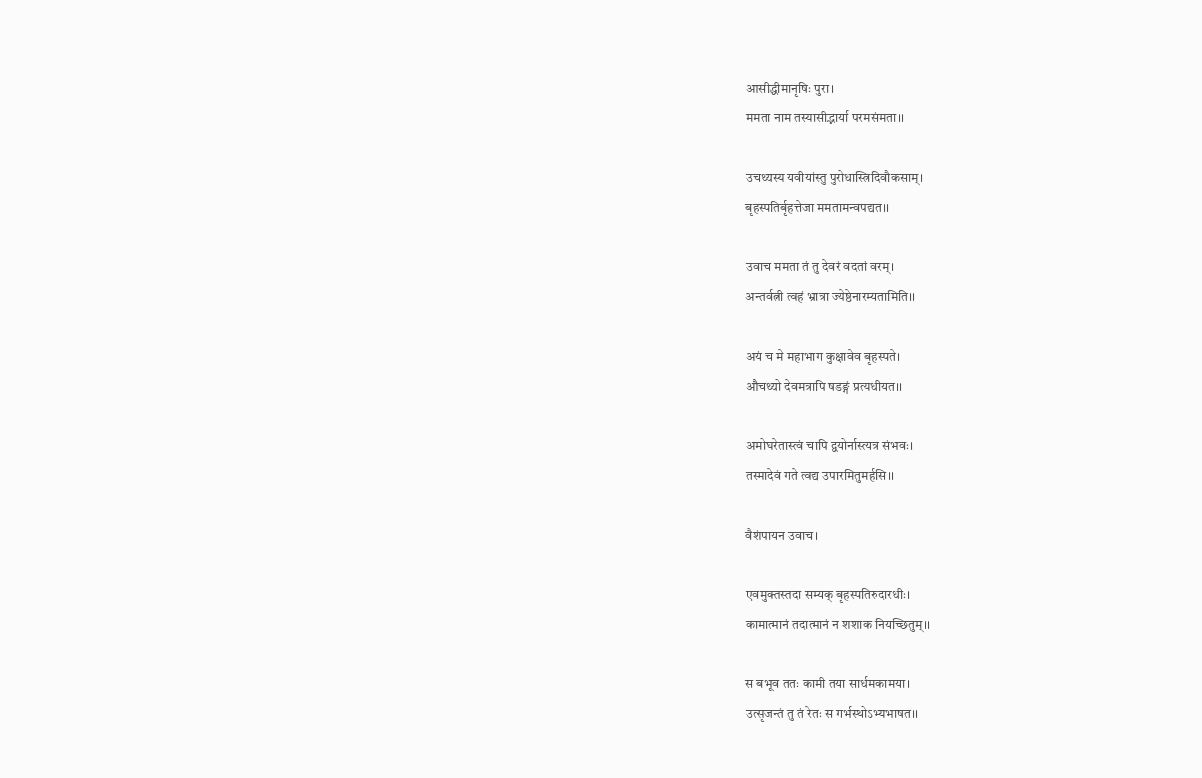आसीद्धीमानृषिः पुरा।
ममता नाम तस्यासीद्भार्या परमसंमता।।

उचथ्यस्य यवीयांस्तु पुरोधास्त्रिदिवौकसाम्।
बृहस्पतिर्बृहत्तेजा ममतामन्वपद्यत।।

उवाच ममता तं तु देवरं वदतां वरम्।
अन्तर्वत्नी त्वहं भ्रात्रा ज्येष्ठेनारम्यतामिति।।

अयं च मे महाभाग कुक्षावेव बृहस्पते।
औचथ्यो देवमत्रापि षडङ्गं प्रत्यधीयत।।

अमोघरेतास्त्वं चापि द्वयोर्नास्त्यत्र संभवः।
तस्मादेवं गते त्वद्य उपारमितुमर्हसि।।

वैशंपायन उवाच।

एवमुक्तस्तदा सम्यक् बृहस्पतिरुदारधीः।
कामात्मानं तदात्मानं न शशाक नियच्छितुम्।।

स बभूव ततः कामी तया सार्धमकामया।
उत्सृजन्तं तु तं रेतः स गर्भस्थोऽभ्यभाषत।।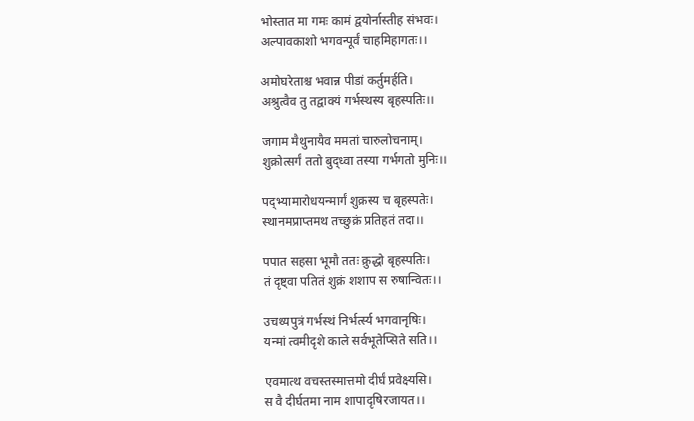भोस्तात मा गमः कामं द्वयोर्नास्तीह संभवः।
अल्पावकाशो भगवन्पूर्वं चाहमिहागतः।।

अमोघरेताश्च भवान्न पीडां कर्तुमर्हति।
अश्रुत्वैव तु तद्वाक्यं गर्भस्थस्य बृहस्पतिः।।

जगाम मैथुनायैव ममतां चारुलोचनाम्।
शुक्रोत्सर्गं ततो बुद्ध्वा तस्या गर्भगतो मुनिः।।

पद्भ्यामारोधयन्मार्गं शुक्रस्य च बृहस्पतेः।
स्थानमप्राप्तमथ तच्छुक्रं प्रतिहतं तदा।।

पपात सहसा भूमौ ततः क्रुद्धो बृहस्पतिः।
तं दृष्ट्वा पतितं शुक्रं शशाप स रुषान्वितः।।

उचथ्यपुत्रं गर्भस्थं निर्भर्त्स्य भगवानृषिः।
यन्मां त्वमीदृशे काले सर्वभूतेप्सिते सति।।

एवमात्थ वचस्तस्मात्तमो दीर्घं प्रवेक्ष्यसि।
स वै दीर्घतमा नाम शापादृषिरजायत।।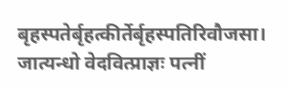बृहस्पतेर्बृहत्कीर्तेर्बृहस्पतिरिवौजसा।
जात्यन्धो वेदवित्प्राज्ञः पत्नीं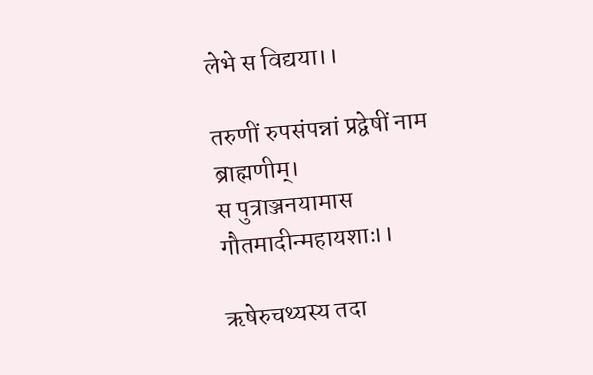लेभे स विद्यया।।

तरुणीं रुपसंपन्नां प्रद्वेषीं नाम ब्राह्मणीम्।
स पुत्राञ्जनयामास गौतमादीन्महायशाः।।

ऋषेरुचथ्यस्य तदा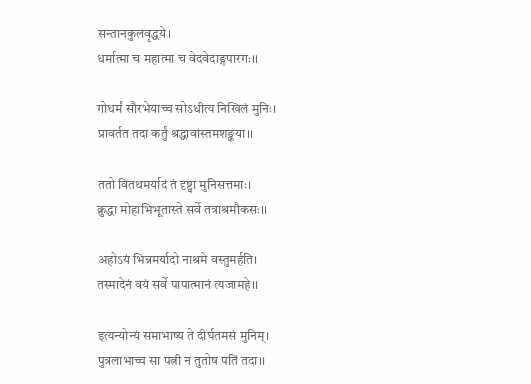सन्तानकुलवृद्धये।
धर्मात्मा च महात्मा च वेदवेदाङ्गपारगः।।

गोधर्मं सौरभेयाच्च सोऽधीत्य निखिलं मुनिः।
प्रावर्तत तदा कर्तुं श्रद्धावांस्तमशङ्कया।।

ततो वितथमर्यादं तं दृष्ट्वा मुनिसत्तमाः।
क्रुद्धा मोहाभिभूतास्ते सर्वे तत्राश्रमौकसः।।

अहोऽयं भिन्नमर्यादो नाश्रमे वस्तुमर्हति।
तस्मादेनं वयं सर्वे पापात्मानं त्यजामहे।।

इत्यन्योन्यं समाभाष्य ते दीर्घतमसं मुनिम्।
पुत्रलाभाच्च सा पत्नी न तुतोष पतिं तदा।।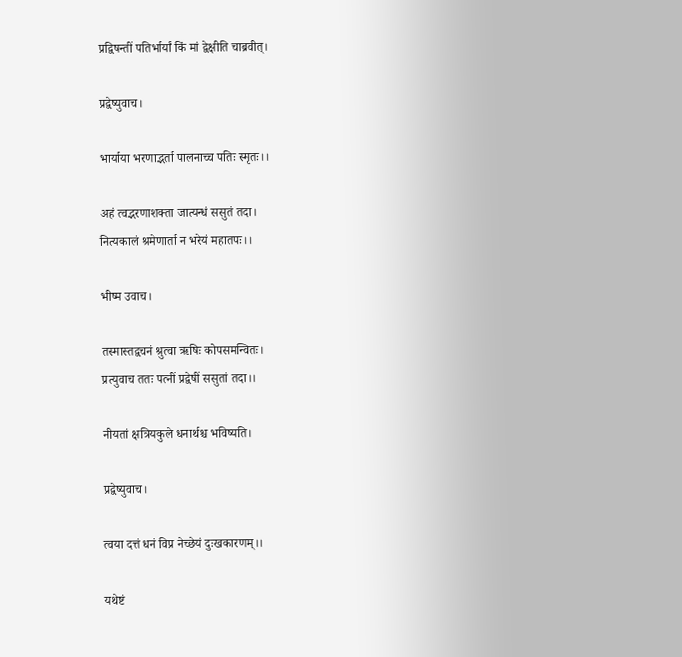प्रद्विषन्तीं पतिर्भार्यां किं मां द्वेक्षीति चाब्रवीत्।

प्रद्वेष्युवाच।

भार्याया भरणाद्भर्ता पालनाच्च पतिः स्मृतः।।

अहं त्वद्भरणाशक्ता जात्यन्धं ससुतं तदा।
नित्यकालं श्रमेणार्ता न भरेयं महातपः।।

भीष्म उवाच।

तस्मास्तद्वचनं श्रुत्वा ऋषिः कोपसमन्वितः।
प्रत्युवाच ततः पत्नीं प्रद्वेषीं ससुतां तदा।।

नीयतां क्षत्रियकुले धनार्थश्च भविष्यति।

प्रद्वेष्युवाच।

त्वया दत्तं धनं विप्र नेच्छेयं दुःखकारणम्।।

यथेष्टं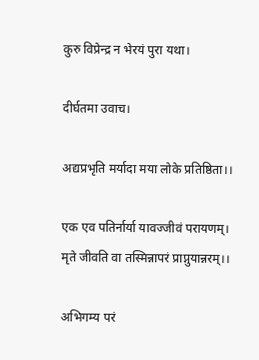कुरु विप्रेन्द्र न भेरयं पुरा यथा।

दीर्घतमा उवाच।

अद्यप्रभृति मर्यादा मया लोके प्रतिष्ठिता।।

एक एव पतिर्नार्या यावज्जीवं परायणम्।
मृते जीवति वा तस्मिन्नापरं प्राप्नुयान्नरम्।।

अभिगम्य परं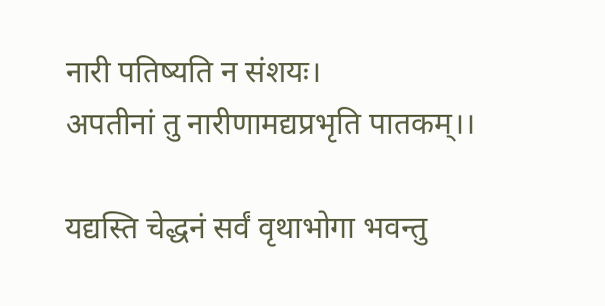नारी पतिष्यति न संशयः।
अपतीनां तु नारीणामद्यप्रभृति पातकम्।।

यद्यस्ति चेद्धनं सर्वं वृथाभोगा भवन्तु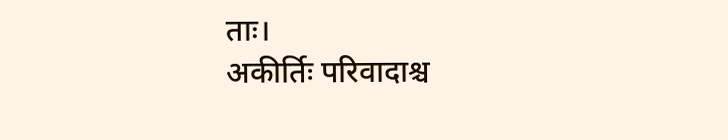ताः।
अकीर्तिः परिवादाश्च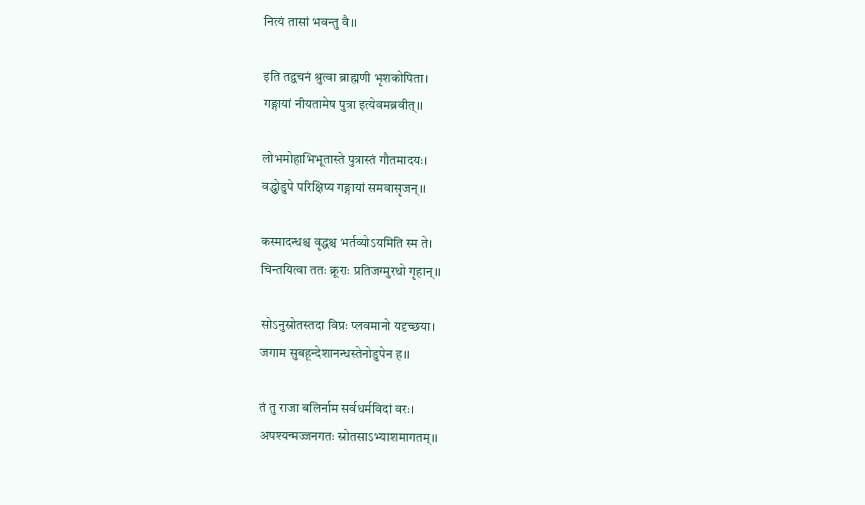नित्यं तासां भवन्तु वै।।

इति तद्वचनं श्रुत्वा ब्राह्मणी भृशकोपिता।
गङ्गायां नीयतामेष पुत्रा इत्येवमब्रवीत्।।

लोभमोहाभिभूतास्ते पुत्रास्तं गौतमादयः।
वद्ध्वोडुपे परिक्षिप्य गङ्गायां समवासृजन्।।

कस्मादन्धश्च वृद्धश्च भर्तव्योऽयमिति स्म ते।
चिन्तयित्वा ततः क्रूराः प्रतिजग्मुरथो गृहान्।।

सोऽनुस्रोतस्तदा विप्रः प्लवमानो यदृच्छया।
जगाम सुबहून्देशानन्धस्तेनोडुपेन ह।।

तं तु राजा बलिर्नाम सर्वधर्मविदां वरः।
अपश्यन्मज्जनगतः स्रोतसाऽभ्याशमागतम्।।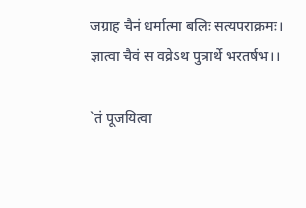जग्राह चैनं धर्मात्मा बलिः सत्यपराक्रमः।
ज्ञात्वा चैवं स वव्रेऽथ पुत्रार्थे भरतर्षभ।।

`तं पूजयित्वा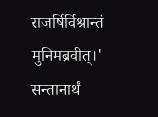राजर्षिर्विश्रान्तं मुनिमब्रवीत्।'
सन्तानार्थं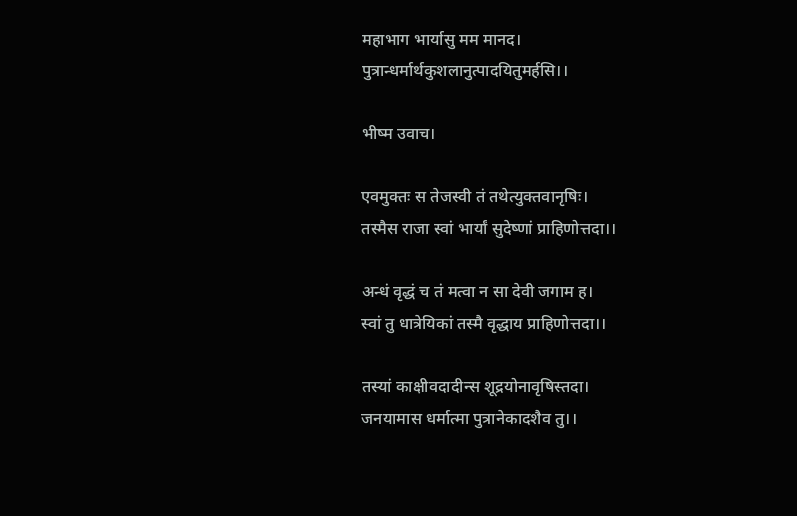महाभाग भार्यासु मम मानद।
पुत्रान्धर्मार्थकुशलानुत्पादयितुमर्हसि।।

भीष्म उवाच।

एवमुक्तः स तेजस्वी तं तथेत्युक्तवानृषिः।
तस्मैस राजा स्वां भार्यां सुदेष्णां प्राहिणोत्तदा।।

अन्धं वृद्धं च तं मत्वा न सा देवी जगाम ह।
स्वां तु धात्रेयिकां तस्मै वृद्धाय प्राहिणोत्तदा।।

तस्यां काक्षीवदादीन्स शूद्रयोनावृषिस्तदा।
जनयामास धर्मात्मा पुत्रानेकादशैव तु।।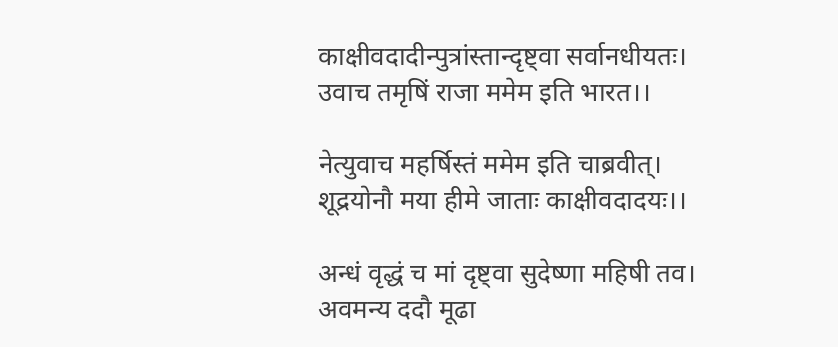काक्षीवदादीन्पुत्रांस्तान्दृष्ट्वा सर्वानधीयतः।
उवाच तमृषिं राजा ममेम इति भारत।।

नेत्युवाच महर्षिस्तं ममेम इति चाब्रवीत्।
शूद्रयोनौ मया हीमे जाताः काक्षीवदादयः।।

अन्धं वृद्धं च मां दृष्ट्वा सुदेष्णा महिषी तव।
अवमन्य ददौ मूढा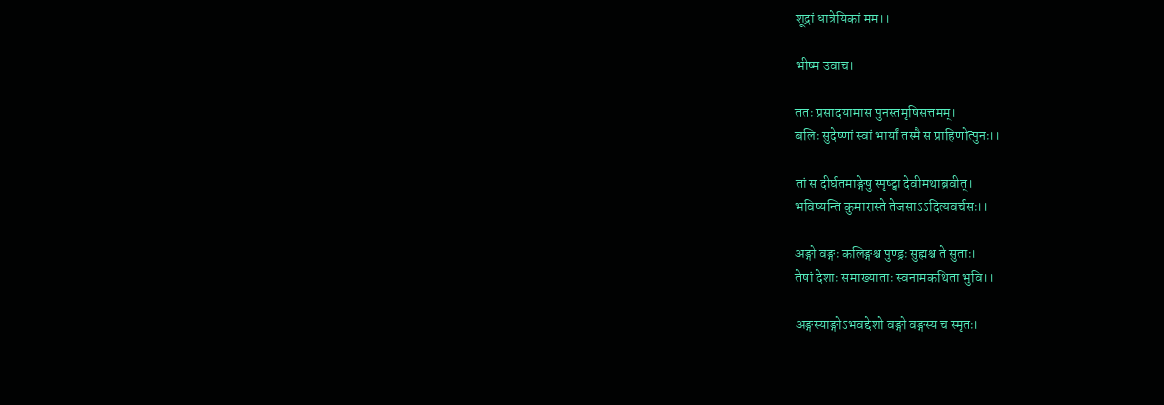शूद्रां धात्रेयिकां मम।।

भीष्म उवाच।

ततः प्रसादयामास पुनस्तमृषिसत्तमम्।
बलिः सुदेष्णां स्वां भार्यां तस्मै स प्राहिणोत्पुनः।।

तां स दीर्घतमाङ्गेषु स्पृष्ट्वा देवीमथाब्रवीत्।
भविष्यन्ति कुमारास्ते तेजसाऽऽदित्यवर्चसः।।

अङ्गो वङ्गः कलिङ्गश्च पुण्ड्रः सुह्मश्च ते सुताः।
तेषां देशाः समाख्याताः स्वनामकथिता भुवि।।

अङ्गस्याङ्गोऽभवद्देशो वङ्गो वङ्गस्य च स्मृतः।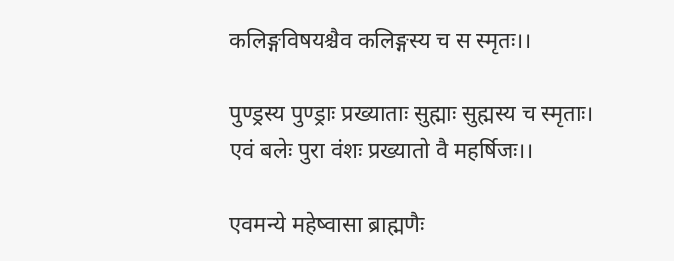कलिङ्गविषयश्चैव कलिङ्गस्य च स स्मृतः।।

पुण्ड्रस्य पुण्ड्राः प्रख्याताः सुह्माः सुह्मस्य च स्मृताः।
एवं बलेः पुरा वंशः प्रख्यातो वै महर्षिजः।।

एवमन्ये महेष्वासा ब्राह्मणैः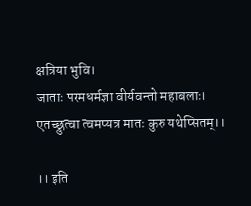क्षत्रिया भुवि।
जाताः परमधर्मज्ञा वीर्यवन्तो महाबलाः।
एतच्छ्रुत्वा त्वमप्यत्र मातः कुरु यथेप्सितम्।।

।। इति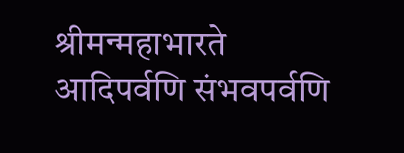श्रीमन्महाभारते आदिपर्वणि संभवपर्वणि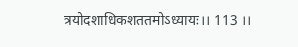त्रयोदशाधिकशततमोऽध्यायः।। 113 ।।